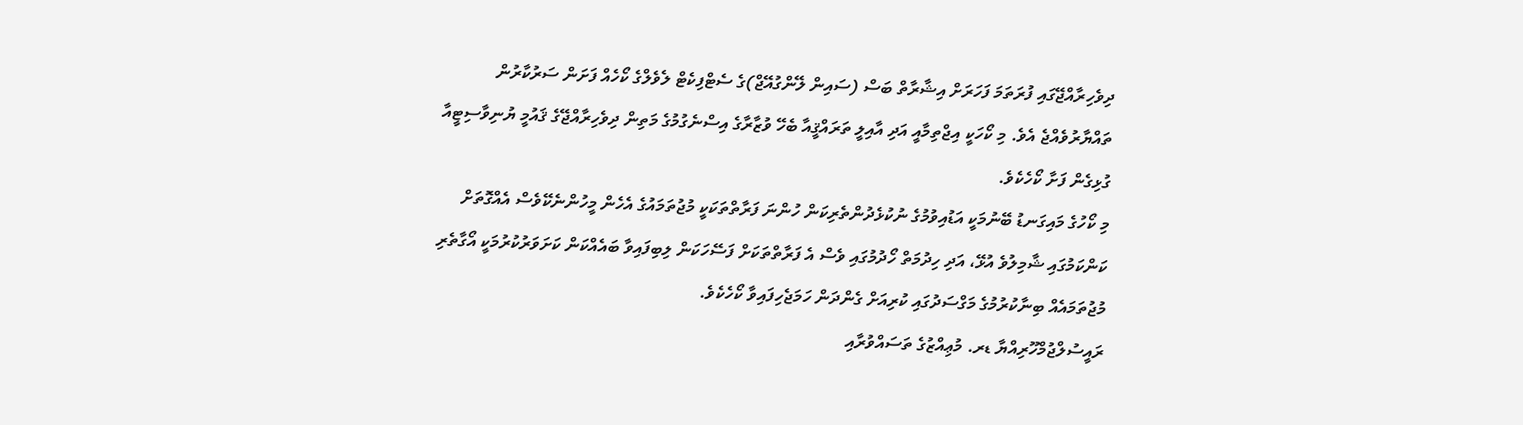ދިވެހިރާއްޖޭގައި ފުރަތަމަ ފަހަރަށް އިޝާރާތް ބަސް (ސައިން ލޭންގުއޭޖް)ގެ ސެޓްފިކެޓް ލެވެލްގެ ކޯހެއް ފަށަން ސަރުކާރުން ތައްޔާރުވެއްޖެ އެވެ. މި ކޯހަކީ އިޖްތިމާއީ އަދި އާއިލީ ތަރައްޤީއާ ބެހޭ ވުޒާރާގެ އިސްނެގުމުގެ މަތިން ދިވެހިރާއްޖޭގެ ޤައުމީ ޔުނިވާސިޓީއާ ގުޅިގެން ފަށާ ކޯހެކެވެ.
މި ކޯހުގެ މައިގަނޑު ބޭނުމަކީ އަޑުއިވުމުގެ ނުކުޅެދުންތެރިކަން ހުންނަ ފަރާތްތަކަކީ މުޖުތަމައުގެ އެހެން މީހުންނެކޭވެސް އެއްގޮތަށް ކަންކަމުގައި ޝާމިލުވެ އުޅޭ، އަދި ހިދުމަތް ހޯދުމުގައި ވެސް އެ ފަރާތްތަކަށް ފަސޭހަކަން ލިބިފައިވާ ބައެއްކަން ކަށަވަރުކުރުމަކީ އޯގާތެރި މުޖުތަމައެއް ބިނާކުރުމުގެ މަގްސަދުގައި ކުރިއަށް ގެންދަން ހަމަޖެހިފައިވާ ކޯހެކެވެ.
ރައީސުލްޖުމްހޫރިއްޔާ ޑރ. މުޢިއްޒުގެ ތަސައްވުރާއި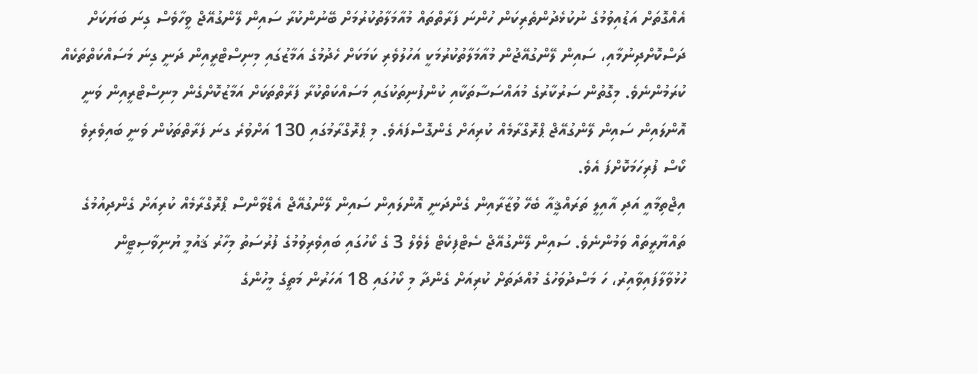އެއްގޮތަށް އަޑުއިވުމުގެ ނުކުޅެދުންތެރިކަން ހުންނަ ފަރާތްތައް މުއާމަލާތުކުރުމަށް ބޭނުންކުރާ ސައިން ލޭންގުއޭޖް ވީހާވެސް ގިނަ ބަޔަކަށް ދަސްކޮށްދިނުމާއި، ސައިން ލޭންގުއޭޖުން މުއާމަލާތުކުރުމަކީ އަހުލުވެރި ކަމަކަށް ހެދުމުގެ އަމާޒުގައި މިނިސްޓްރީއިން ދަނީ ގިނަ މަސައްކަތްތަކެއް ކުރަމުންނެވެ. މިގޮތުން ސަރުކާރުގެ މުއައްސަސާތަކާއި ކުންފުނިތަކުގައި މަސައްކަތްކުރާ ފަރާތްތަކަށް އަމާޒުކޮށްގެން މިނިސްޓްރީއިން ވަނީ އޮންލައިން ސައިން ލޭންގުއޭޖް ޕްރޮގްރާމެއް ކުރިއަށް ގެންގޮސްފައެވެ. މި ޕްރޮގްރާމުގައި 130 އަށްވުރެ ގނަ ފަރާތްތަކުން ވަނީ ބައިވެރިވެ ކޯސް ފުރިހަމަކޮށްފަ އެވެ.
އިޖްތިމާއީ އަދި އާއިލީ ތަރައްޤީއާ ބެހޭ ވުޒާރާއިން ގެންދަނީ އޮންލައިން ސައިން ލޭންގުއޭޖް އެޑްވާންސް ޕްރޮގްރާމެއް ކުރިއަށް ގެންދިއުމުގެ ތައްޔާރީތައް ވަމުންނެވެ. ސައިން ލޭންގުއޭޖް ސެޓްފިކެޓް ލެވެލް 3 ގެ ކޯހުގައި ބައިވެރިވުމުގެ ފުރުސަތު މިހާރު ޤައުމީ ޔުނިވާސިޓީން ހުޅުވާލާފައިވާއިރު، ހަ މަސްދުވަހުގެ މުއްދަތަށް ކުރިއަށް ގެންދާ މި ކޯހުގައި 18 އަހަރުން މަތީގެ މީހުންގެ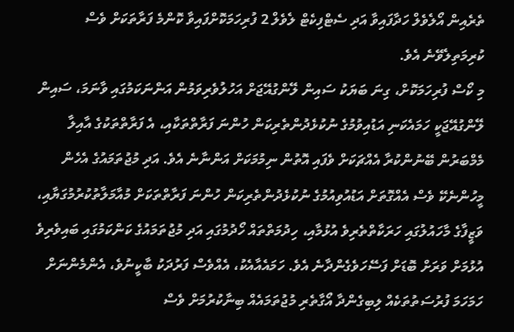ތެރެއިން އޯލެވެލް ހަދާފައިވާ އަދި ސެޓްފިކެޓް ލެވެލް 2 ފުރިހަމަކޮށްފައިވާ ކޮންމެ ފަރާތަކަށް ވެސް ކުރިމަތިލެވޭނެ އެވެ.
މި ކޯސް ފުރިހަމަކޮށް، ގިނަ ބަޔަކު ސައިން ލޭންގުއޭޖަށް އަހުލުވެރިވަމުން އަންނަކަމުގައި ވާނަމަ، ސައިން ލޭންގުއޭޖަކީ ހަމައެކަނި އަޑުއިވުމުގެ ނުކުޅެދުންތެރިކަން ހުންނަ ފަރާތްތަކާއި، އެ ފަރާތްތަކުގެ އާއިލާ މެމްބަރުން ބޭނުންކުރާ އެއްޗަކަށް ވެފައި އޮތުން ނިމުމަކަށް އަންނާނެ އެވެ. އަދި މުޖުތަމައުގެ އެހެން މީހުންނެކޭ ވެސް އެއްގޮތަށް އަޑުއުވިއުމުގެ ނުކުޅެދުންތެރިކަން ހުންނަ ފަރާތްތަކަށް މުއާމަލާތުކުރުމުގަޔާއި، ވަޒީފާގެ މާހައުލުގައި ހަރަކާތްތެރިވެ އުޅުމާއި، ހިދުމަތްތައް ހޯދުމުގައި އަދި މުޖުތަމައުގެ ކަންކަމުގައި ބައިވެރިވެ އުޅުމަށް ވަރަށް ބޮޑަށް ފަސޭހަވެގެންދާނެ އެވެ. ހަމައެއާއެކު، އެއްވެސް ފަރުދަކު ބާކީނުވެ، އެންމެންނަށް ހަމަހަމަ ފުރުސަތުތަކެއް ލިބިގެންދާ އޯގާތެރި މުޖުތަމައެއް ބިނާކުރުމަށް ވެސް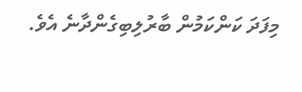މިފަދަ ކަންކަމުން ބާރުލިބިގެންދާނެ އެވެ.